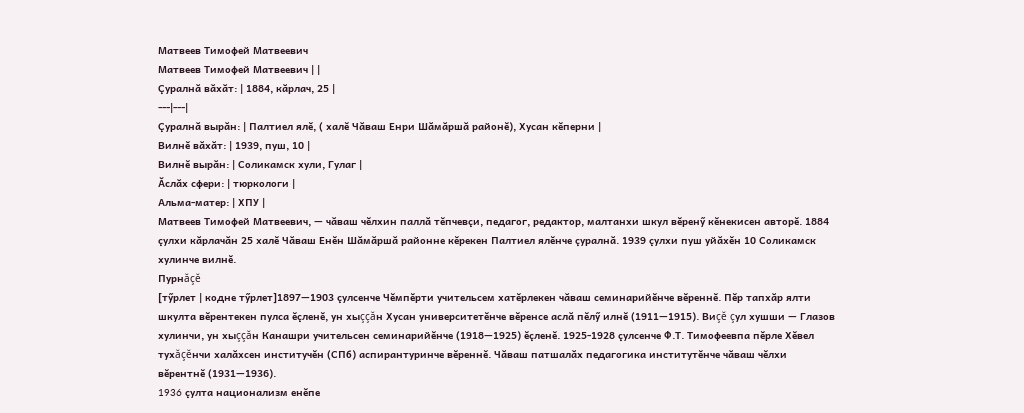Матвеев Тимофей Матвеевич
Матвеев Тимофей Матвеевич | |
Çуралнă вăхăт: | 1884, кăрлач, 25 |
---|---|
Çуралнă вырăн: | Палтиел ялĕ, ( халĕ Чăваш Енри Шăмăршă районĕ), Хусан кĕперни |
Вилнĕ вăхăт: | 1939, пуш, 10 |
Вилнĕ вырăн: | Соликамск хули, Гулаг |
Ăслăх сфери: | тюркологи |
Альма-матер: | ХПУ |
Матвеев Тимофей Матвеевич, — чăваш чĕлхин паллă тĕпчевçи, педагог, редактор, малтанхи шкул вĕренӳ кĕнекисен авторĕ. 1884 çулхи кăрлачăн 25 халĕ Чăваш Енĕн Шăмăршă районне кĕрекен Палтиел ялĕнче çуралнă. 1939 çулхи пуш уйăхĕн 10 Соликамск хулинче вилнĕ.
Пурнăçĕ
[тӳрлет | кодне тӳрлет]1897—1903 çулсенче Чĕмпĕрти учительсем хатĕрлекен чăваш семинарийĕнче вĕреннĕ. Пĕр тапхăр ялти шкулта вĕрентекен пулса ĕçленĕ, ун хыççăн Хусан университетĕнче вĕренсе аслă пĕлӳ илнĕ (1911—1915). Виçĕ çул хушши — Глазов хулинчи, ун хыççăн Канашри учительсен семинарийĕнче (1918—1925) ĕçленĕ. 1925-1928 çулсенче Ф.Т. Тимофеевпа пĕрле Хĕвел тухăçĕнчи халăхсен институчĕн (СПб) аспирантуринче вĕреннĕ. Чăваш патшалăх педагогика институтĕнче чăваш чĕлхи вĕрентнĕ (1931—1936).
1936 çулта национализм енĕпе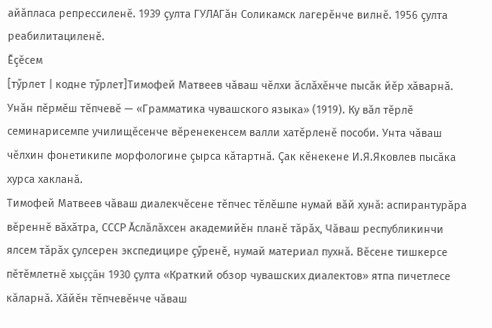айăпласа репрессиленĕ. 1939 çулта ГУЛАГăн Соликамск лагерĕнче вилнĕ. 1956 çулта реабилитациленĕ.
Ӗçĕсем
[тӳрлет | кодне тӳрлет]Тимофей Матвеев чăваш чĕлхи ăслăхĕнче пысăк йĕр хăварнă. Унăн пĕрмĕш тĕпчевĕ — «Грамматика чувашского языка» (1919). Ку вăл тĕрлĕ семинарисемпе училищĕсенче вĕренекенсем валли хатĕрленĕ пособи. Унта чăваш чĕлхин фонетикипе морфологине çырса кăтартнă. Çак кĕнекене И.Я.Яковлев пысăка хурса хакланă.
Тимофей Матвеев чăваш диалекчĕсене тĕпчес тĕлĕшпе нумай вăй хунă: аспирантурăра вĕреннĕ вăхăтра, СССР Ăслăлăхсен академийĕн планĕ тăрăх, Чăваш республикинчи ялсем тăрăх çулсерен экспедицире çӳренĕ, нумай материал пухнă. Вĕсене тишкерсе пĕтĕмлетнĕ хыççăн 1930 çулта «Краткий обзор чувашских диалектов» ятпа пичетлесе кăларнă. Хăйĕн тĕпчевĕнче чăваш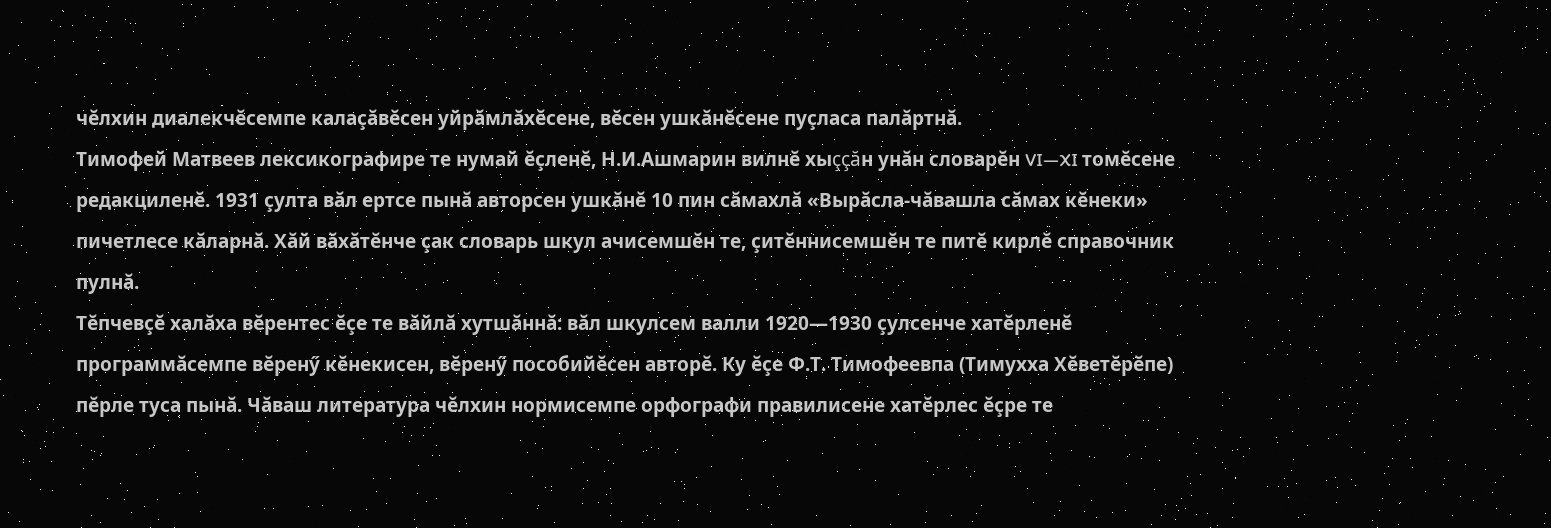чĕлхин диалекчĕсемпе калаçăвĕсен уйрăмлăхĕсене, вĕсен ушкăнĕсене пуçласа палăртнă.
Тимофей Матвеев лексикографире те нумай ĕçленĕ, Н.И.Ашмарин вилнĕ хыççăн унăн словарĕн VI—XI томĕсене редакциленĕ. 1931 çулта вăл ертсе пынă авторсен ушкăнĕ 10 пин сăмахлă «Вырăсла-чăвашла сăмах кĕнеки» пичетлесе кăларнă. Хăй вăхăтĕнче çак словарь шкул ачисемшĕн те, çитĕннисемшĕн те питĕ кирлĕ справочник пулнă.
Тĕпчевçĕ халăха вĕрентес ĕçе те вăйлă хутшăннă: вăл шкулсем валли 1920—1930 çулсенче хатĕрленĕ программăсемпе вĕренӳ кĕнекисен, вĕренӳ пособийĕсен авторĕ. Ку ĕçе Ф.Т. Тимофеевпа (Тимухха Хĕветĕрĕпе) пĕрле туса пынă. Чăваш литература чĕлхин нормисемпе орфографи правилисене хатĕрлес ĕçре те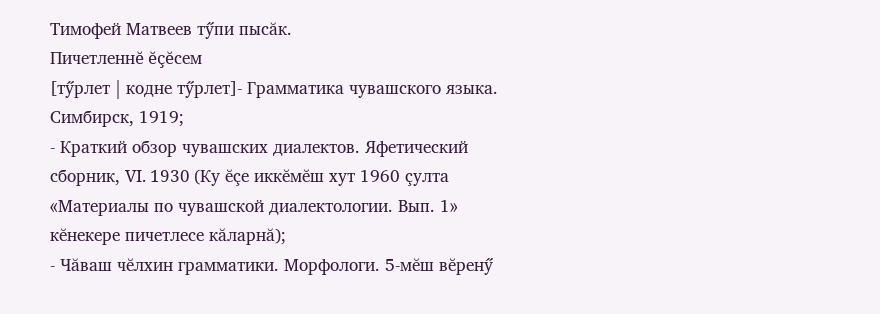Тимофей Матвеев тӳпи пысăк.
Пичетленнĕ ĕçĕсем
[тӳрлет | кодне тӳрлет]- Грамматика чувашского языка. Симбирск, 1919;
- Краткий обзор чувашских диалектов. Яфетический сборник, VI. 1930 (Ку ĕçе иккĕмĕш хут 1960 çулта «Материалы по чувашской диалектологии. Вып. 1» кĕнекере пичетлесе кăларнă);
- Чăваш чĕлхин грамматики. Морфологи. 5-мĕш вĕренӳ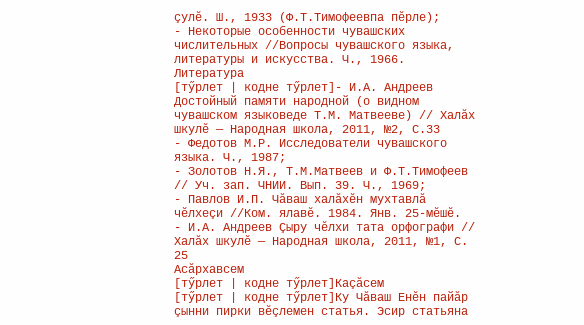çулĕ. Ш., 1933 (Ф.Т.Тимофеевпа пĕрле);
- Некоторые особенности чувашских числительных //Вопросы чувашского языка, литературы и искусства. Ч., 1966.
Литература
[тӳрлет | кодне тӳрлет]- И.А. Андреев Достойный памяти народной (о видном чувашском языковеде Т.М. Матвееве) // Халăх шкулĕ — Народная школа, 2011, №2, С.33
- Федотов М.Р. Исследователи чувашского языка. Ч., 1987;
- Золотов Н.Я., Т.М.Матвеев и Ф.Т.Тимофеев // Уч. зап. ЧНИИ. Вып. 39. Ч., 1969;
- Павлов И.П. Чăваш халăхĕн мухтавлă чĕлхеçи //Ком. ялавĕ. 1984. Янв. 25-мĕшĕ.
- И.А. Андреев Çыру чĕлхи тата орфографи // Халăх шкулĕ — Народная школа, 2011, №1, С. 25
Асăрхавсем
[тӳрлет | кодне тӳрлет]Каçăсем
[тӳрлет | кодне тӳрлет]Ку Чăваш Енĕн пайăр çынни пирки вĕçлемен статья. Эсир статьяна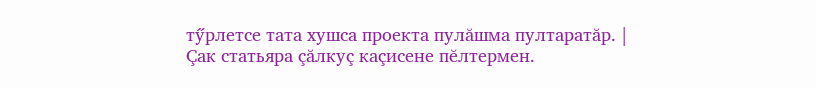тӳрлетсе тата хушса проекта пулăшма пултаратăр. |
Çак статьяра çăлкуç каçисене пĕлтермен.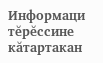Информаци тĕрĕссине кăтартакан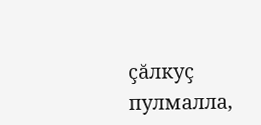çăлкуç пулмалла,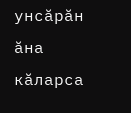унсăрăн ăна кăларса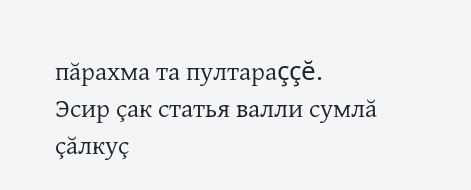пăрахма та пултараççĕ.
Эсир çак статья валли сумлă çăлкуç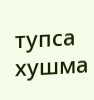тупса хушма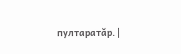пултаратăр. |